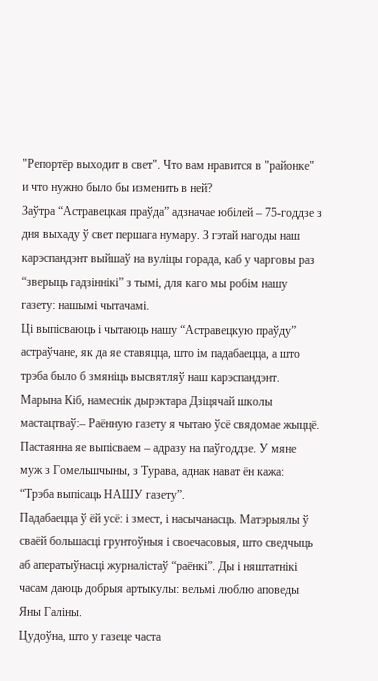"Репортёр выходит в свет". Что вам нравится в "районке" и что нужно было бы изменить в ней?
Заўтра “Астравецкая праўда” адзначае юбілей – 75-годдзе з дня выхаду ў свет першага нумару. З гэтай нагоды наш карэспандэнт выйшаў на вуліцы горада, каб у чарговы раз “зверыць гадзіннікі” з тымі, для каго мы робім нашу газету: нашымі чытачамі.
Ці выпісваюць і чытаюць нашу “Астравецкую праўду” астраўчане, як да яе ставяцца, што ім падабаецца, а што трэба было б змяніць высвятляў наш карэспандэнт.
Марына Кіб, намеснік дырэктара Дзіцячай школы мастацтваў:– Раённую газету я чытаю ўсё свядомае жыццё. Пастаянна яе выпісваем – адразу на паўгоддзе. У мяне муж з Гомельшчыны, з Турава, аднак нават ён кажа: “Трэба выпісаць НАШУ газету”.
Падабаецца ў ёй усё: і змест, і насычанасць. Матэрыялы ў сваёй большасці грунтоўныя і своечасовыя, што сведчыць аб аператыўнасці журналістаў “раёнкі”. Ды і няштатнікі часам даюць добрыя артыкулы: вельмі люблю аповеды Яны Галіны.
Цудоўна, што у газеце часта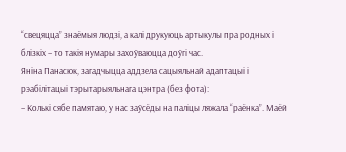“свецяцца” знаёмыя людзі, а калі друкуюць артыкулы пра родных і блізкіх – то такія нумары захоўваюцца доўгі час.
Яніна Панасюк, загадчыцца аддзела сацыяльнай адаптацыі і рэабілітацыі тэрытарыяльнага цэнтра (без фота):
– Колькі сябе памятаю, у нас заўсёды на паліцы ляжала “раёнка”. Маёй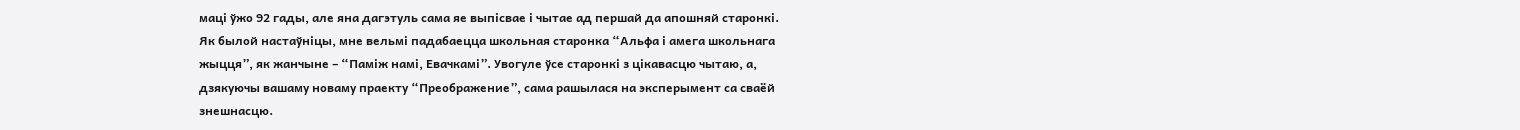маці ўжо 92 гады, але яна дагэтуль сама яе выпісвае і чытае ад першай да апошняй старонкі.
Як былой настаўніцы, мне вельмі падабаецца школьная старонка “Альфа і амега школьнага жыцця”, як жанчыне – “Паміж намі, Евачкамі”. Увогуле ўсе старонкі з цікавасцю чытаю, а, дзякуючы вашаму новаму праекту “Преображение”, сама рашылася на эксперымент са сваёй знешнасцю.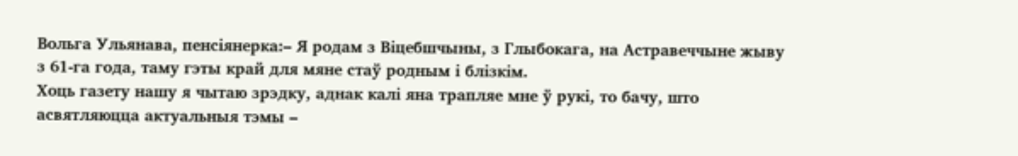Вольга Ульянава, пенсіянерка:– Я родам з Віцебшчыны, з Глыбокага, на Астравеччыне жыву з 61-га года, таму гэты край для мяне стаў родным і блізкім.
Хоць газету нашу я чытаю зрэдку, аднак калі яна трапляе мне ў рукі, то бачу, што асвятляюцца актуальныя тэмы –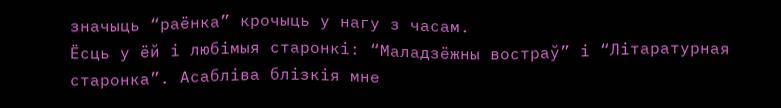значыць “раёнка” крочыць у нагу з часам.
Ёсць у ёй і любімыя старонкі: “Маладзёжны востраў” і “Літаратурная старонка”. Асабліва блізкія мне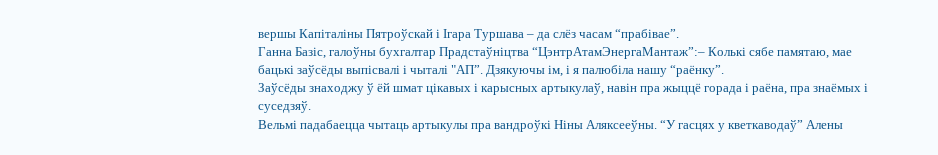вершы Капіталіны Пятроўскай і Ігара Туршава – да слёз часам “прабівае”.
Ганна Базіс, галоўны бухгалтар Прадстаўніцтва “ЦэнтрАтамЭнергаМантаж”:– Колькі сябе памятаю, мае бацькі заўсёды выпісвалі і чыталі "АП”. Дзякуючы ім, і я палюбіла нашу “раёнку”.
Заўсёды знаходжу ў ёй шмат цікавых і карысных артыкулаў, навін пра жыццё горада і раёна, пра знаёмых і суседзяў.
Вельмі падабаецца чытаць артыкулы пра вандроўкі Ніны Аляксееўны. “У гасцях у кветкаводаў” Алены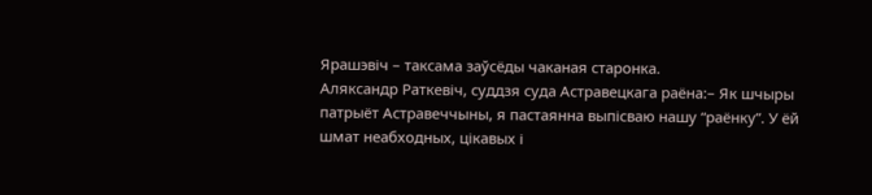Ярашэвіч – таксама заўсёды чаканая старонка.
Аляксандр Раткевіч, суддзя суда Астравецкага раёна:– Як шчыры патрыёт Астравеччыны, я пастаянна выпісваю нашу “раёнку”. У ёй шмат неабходных, цікавых і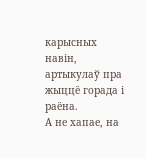карысных навін, артыкулаў пра жыццё горада і раёна.
А не хапае, на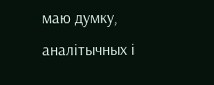маю думку, аналітычных і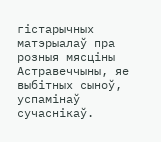гістарычных матэрыалаў пра розныя мясціны Астравеччыны, яе выбітных сыноў, успамінаў сучаснікаў.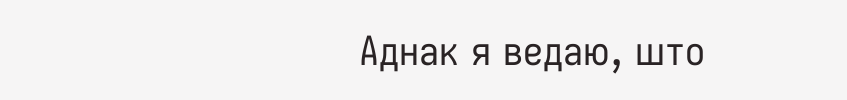Аднак я ведаю, што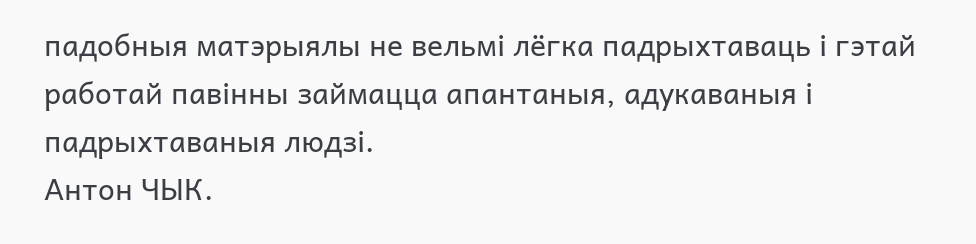падобныя матэрыялы не вельмі лёгка падрыхтаваць і гэтай работай павінны займацца апантаныя, адукаваныя і падрыхтаваныя людзі.
Антон ЧЫК.